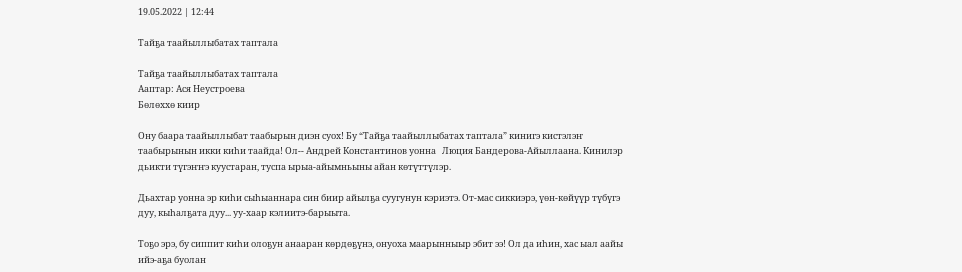19.05.2022 | 12:44

Тайҕа таайыллыбатах таптала

Тайҕа таайыллыбатах таптала
Ааптар: Ася Неустроева
Бөлөххө киир

Ону баара таайыллыбат таабырын диэн суох! Бу “Тайҕа таайыллыбатах таптала” кинигэ кистэлэҥ таабырынын икки киһи таайда! Ол-- Андрей Константинов уонна   Люция Бандерова-Айыллаана. Кинилэр дьикти түгэҥҥэ куустаран, туспа ырыа-айымньыны айан көтүттүлэр.

Дьахтар уонна эр киһи сыһыаннара син биир айылҕа суугунун кэриэтэ. От-мас сиккиэрэ, үөн-көйүүр түбүгэ дуу, кыһалҕата дуу... уу-хаар кэлиитэ-барыыта.

Тоҕо эрэ, бу сиппит киһи олоҕун анааран көрдөҕүнэ, онуоха маарынныыр эбит ээ! Ол да иһин, хас ыал аайы ийэ-аҕа буолан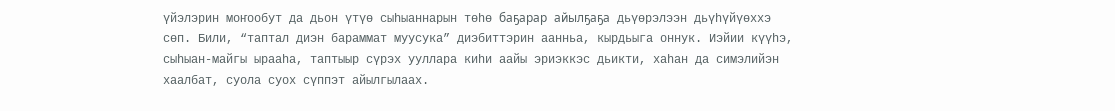үйэлэрин моҥообут да дьон үтүө сыһыаннарын төһө баҕарар айылҕаҕа дьүөрэлээн дьүһүйүөххэ сөп. Били, “таптал диэн бараммат муусука” диэбиттэрин аанньа, кырдьыга оннук. Иэйии күүһэ, сыһыан-майгы ырааһа, таптыыр сүрэх ууллара киһи аайы эриэккэс дьикти, хаһан да симэлийэн хаалбат, суола суох сүппэт айылгылаах.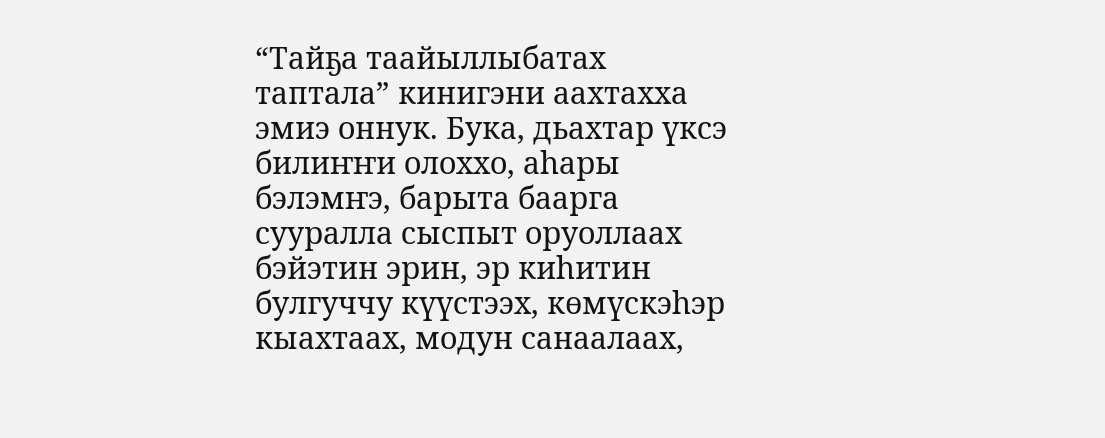“Тайҕа таайыллыбатах таптала” кинигэни аахтахха эмиэ оннук. Бука, дьахтар үксэ билиҥҥи олоххо, аһары бэлэмҥэ, барыта баарга сууралла сыспыт оруоллаах бэйэтин эрин, эр киһитин булгуччу күүстээх, көмүскэһэр кыахтаах, модун санаалаах,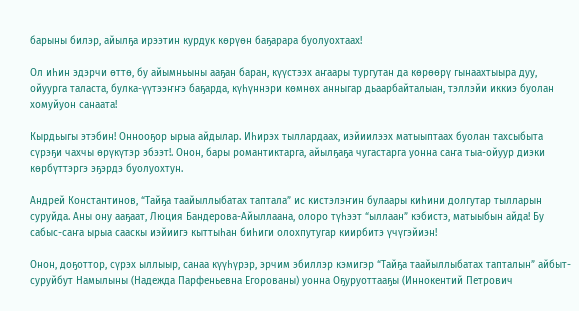барыны билэр, айылҕа ирээтин курдук көрүөн баҕарара буолуохтаах!

Ол иһин эдэрчи өттө, бу айымньыны ааҕан баран, күүстээх аҥаары тургутан да көрөөрү гынаахтыыра дуу, ойуурга таласта, булка-үүтээҥҥэ баҕарда, күһүннэри көмнөх анныгар дьаарбайталыан, тэллэйи иккиэ буолан хомуйуон санаата!

Кырдьыгы этэбин! Оннооҕор ырыа айдылар. Иһирэх тыллардаах, иэйиилээх матыыптаах буолан тахсыбыта сүрэҕи чахчы өрүкүтэр эбээт!. Онон, бары романтиктарга, айылҕаҕа чугастарга уонна саҥа тыа-ойуур диэки көрбүттэргэ эҕэрдэ буолуохтун.

Андрей Константинов, “Тайҕа таайыллыбатах таптала” ис кистэлэҥин булаары киһини долгутар тылларын суруйда. Аны ону ааҕаат, Люция Бандерова-Айыллаана, олоро түһээт “ыллаан” кэбистэ, матыыбын айда! Бу сабыс-саҥа ырыа сааскы иэйиигэ кыттыһан биһиги олохпутугар киирбитэ үчүгэйиэн!

Онон, доҕоттор, сүрэх ыллыыр, санаа күүһүрэр, эрчим эбиллэр кэмигэр “Тайҕа таайыллыбатах тапталын” айбыт-суруйбут Намылыны (Надежда Парфеньевна Егорованы) уонна Оҕуруоттааҕы (Иннокентий Петрович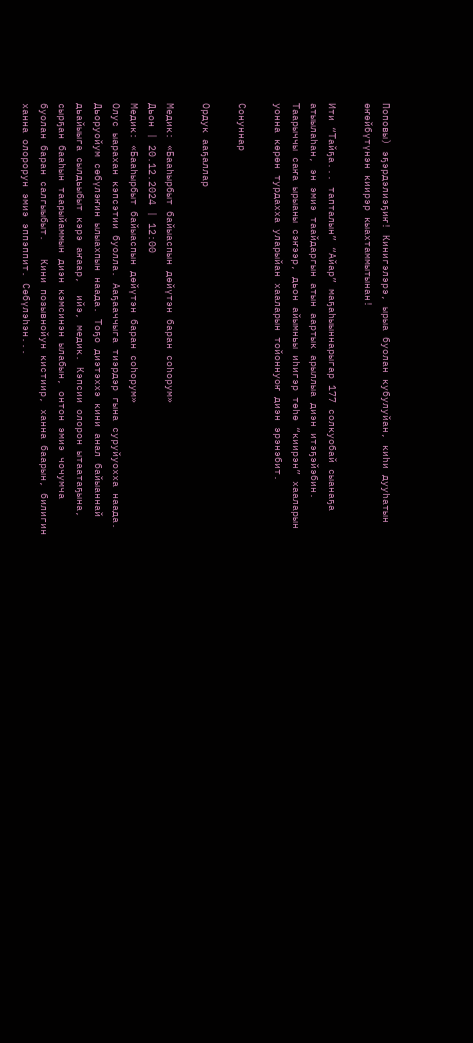Поповы) эҕэрдэлиэҕиҥ! Кинигэлэрэ, ырыа буолан кубулуйан, киһи дууһатын өҥөйбүтүнэн киирэр кыахтаммытынан!

Ити “Тайҕа... тапталын” “Айар” маҕаһыыннарыгар 177 солкуобай сыанаҕа атыылаһан, эн эмиэ таайдаргын атын аартык арыллыа диэн итэҕэйэбин. Таарыччы саҥа ырыаны сэҥээр, дьон айымньы иһигэр төһө “киирэн” хааларын уонна көрөн турдахха уларыйан хааларын тойоннуоҥ диэн эрэнэбит.

Сонуннар

Ордук ааҕаллар

Медик: «Бааһырбыт байыаспын дөйүтэн баран соһорум»
Дьон | 20.12.2024 | 12:00
Медик: «Бааһырбыт байыаспын дөйүтэн баран соһорум»
Олус ыарахан кэпсэтии буолла. Ааҕааччыга тиэрдэр гына суруйуохха наада. Дьоруойум сөбүлэҥин ылыахпын наада. Тоҕо диэтэххэ кини анал байыаннай дьайыыга сылдьыбыт кэрэ аҥаар,  ийэ, медик. Кэпсии олорон ытаатаҕына, сырҕан бааһын таарыйаммын диэн кэмсинэн ылабын, онтон эмиэ чочумча буолан баран салгыыбыт.   Кини позывнойун кистиир, ханна баарын, билигин ханна олорорун эмиэ эппэппит. Сөбүлэһэн...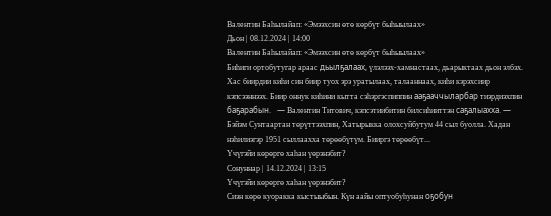Валентин Баһылайап: «Эмээхсин өтө көрбүт быһыылаах»
Дьон | 08.12.2024 | 14:00
Валентин Баһылайап: «Эмээхсин өтө көрбүт быһыылаах»
Биһиги ортобутугар араас дьылҕалаах, үлэлээх-хамнастаах, дьарыктаах дьон элбэх. Хас биирдии киһи син биир туох эрэ уратылаах, талааннаах, киһи кэрэхсиир кэпсээннээх. Биир оннук киһини кытта сэһэргэспиппин ааҕааччыларбар тиэрдиэхпин баҕарабын.   — Валентин Титович, кэпсэтиибитин билсиһииттэн саҕалыахха. — Бэйэм Сунтаартан төрүттээхпин, Хатырыкка олохсуйбутум 44 сыл буолла. Хадан нэһилиэгэр 1951 сыллаахха төрөөбүтүм. Бииргэ төрөөбүт...
Үчүгэйи көрөргө хаһан үөрэнэбит?
Сонуннар | 14.12.2024 | 13:15
Үчүгэйи көрөргө хаһан үөрэнэбит?
Сиэн көрө куоракка кыстыыбын. Күн аайы оптуобуһунан оҕобун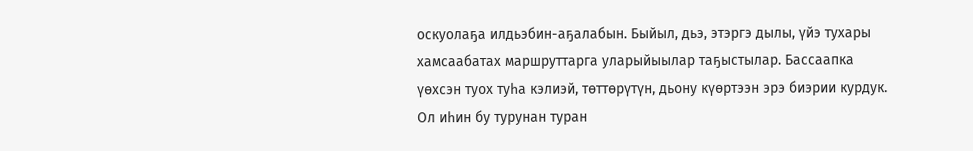оскуолаҕа илдьэбин-аҕалабын. Быйыл, дьэ, этэргэ дылы, үйэ тухары хамсаабатах маршруттарга уларыйыылар таҕыстылар. Бассаапка үөхсэн туох туһа кэлиэй, төттөрүтүн, дьону күөртээн эрэ биэрии курдук. Ол иһин бу турунан туран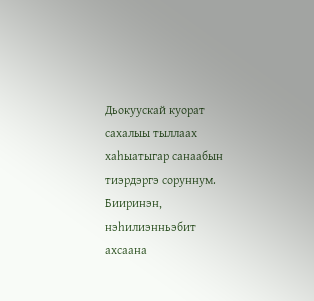Дьокуускай куорат сахалыы тыллаах хаһыатыгар санаабын тиэрдэргэ соруннум.  Бииринэн, нэһилиэнньэбит ахсаана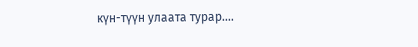күн-түүн улаата турар....